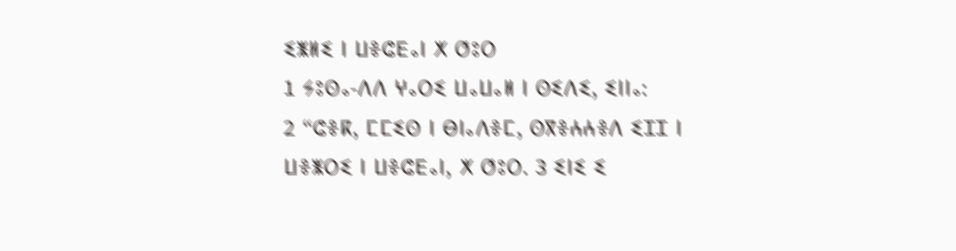ⵉⵥⵍⵉ ⵏ ⵡⴻⵛⴹⴰⵏ ⵅ ⵚⵓⵔ
1 ⵢⵓⵙⴰ-ⴷⴷ ⵖⴰⵔⵉ ⵡⴰⵡⴰⵍ ⵏ ⵙⵉⴷⵉ, ⵉⵏⵏⴰ:
2 “ⵛⴻⴽ, ⵎⵎⵉⵙ ⵏ ⴱⵏⴰⴷⴻⵎ, ⵙⴳⴻⵄⵄⴻⴷ ⵉⵊⵊ ⵏ ⵡⴻⵥⵔⵉ ⵏ ⵡⴻⵛⴹⴰⵏ, ⵅ ⵚⵓⵔ. 3 ⵉⵏⵉ ⵉ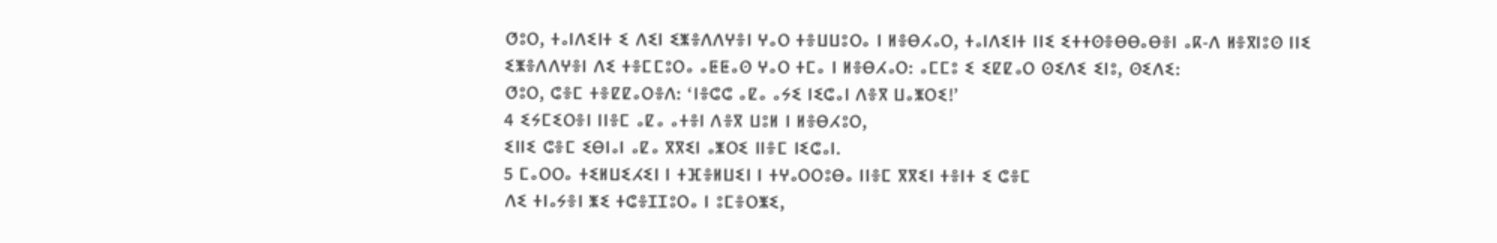ⵚⵓⵔ, ⵜⴰⵏⴷⵉⵏⵜ ⵉ ⴷⵉⵏ ⵉⵥⴻⴷⴷⵖⴻⵏ ⵖⴰⵔ ⵜⴻⵡⵡⵓⵔⴰ ⵏ ⵍⴻⴱⵃⴰⵔ, ⵜⴰⵏⴷⵉⵏⵜ ⵏⵏⵉ ⵉⵜⵜⵙⴻⴱⴱⴰⴱⴻⵏ ⴰⴽ-ⴷ ⵍⴻⴳⵏⵓⵙ ⵏⵏⵉ ⵉⵥⴻⴷⴷⵖⴻⵏ ⴷⵉ ⵜⴻⵎⵎⵓⵔⴰ ⴰⵟⵟⴰⵙ ⵖⴰⵔ ⵜⵎⴰ ⵏ ⵍⴻⴱⵃⴰⵔ: ⴰⵎⵎⵓ ⵉ ⵉⵇⵇⴰⵔ ⵙⵉⴷⵉ ⵉⵏⵓ, ⵙⵉⴷⵉ:
ⵚⵓⵔ, ⵛⴻⵎ ⵜⴻⵇⵇⴰⵔⴻⴷ: ‘ⵏⴻⵛⵛ ⴰⵇⴰ ⴰⵢⵉ ⵏⵉⵛⴰⵏ ⴷⴻⴳ ⵡⴰⵥⵔⵉ!’
4 ⵉⵢⵎⵉⵔⴻⵏ ⵏⵏⴻⵎ ⴰⵇⴰ ⴰⵜⴻⵏ ⴷⴻⴳ ⵡⵓⵍ ⵏ ⵍⴻⴱⵃⵓⵔ,
ⵉⵏⵏⵉ ⵛⴻⵎ ⵉⴱⵏⴰⵏ ⴰⵇⴰ ⴳⴳⵉⵏ ⴰⵥⵔⵉ ⵏⵏⴻⵎ ⵏⵉⵛⴰⵏ.
5 ⵎⴰⵔⵔⴰ ⵜⵉⵍⵡⵉⵃⵉⵏ ⵏ ⵜⴼⴻⵍⵡⵉⵏ ⵏ ⵜⵖⴰⵔⵔⵓⴱⴰ ⵏⵏⴻⵎ ⴳⴳⵉⵏ ⵜⴻⵏⵜ ⵉ ⵛⴻⵎ
ⴷⵉ ⵜⵏⴰⵢⴻⵏ ⵥⵉ ⵜⵛⴻⵊⵊⵓⵔⴰ ⵏ ⵓⵎⴻⵔⵥⵉ,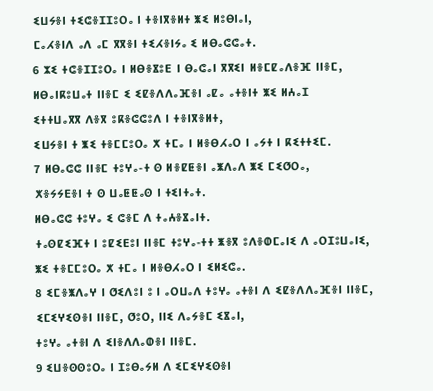ⵉⵡⵢⴻⵏ ⵜⵉⵛⴻⵊⵊⵓⵔⴰ ⵏ ⵜⴻⵏⴳⴻⵍⵜ ⵥⵉ ⵍⵓⴱⵏⴰⵏ,
ⵎⴰⵃⴻⵏⴷ ⴰⴷ ⴰⵎ ⴳⴳⴻⵏ ⵜⵉⵃⴻⵏⵢⴰ ⵉ ⵍⴱⴰⵛⵛⴰⵜ.
6 ⵣⵉ ⵜⵛⴻⵊⵊⵓⵔⴰ ⵏ ⵍⴱⴻⴵⵓⴹ ⵏ ⴱⴰⵛⴰⵏ ⴳⴳⵉⵏ ⵍⴻⵎⵇⴰⴷⴻⴼ ⵏⵏⴻⵎ,
ⵍⴱⴰⵏⴽⵓⵡⴰⵜ ⵏⵏⴻⵎ ⵉ ⵉⵇⴻⴷⴷⴰⴼⴻⵏ ⴰⵇⴰ ⴰⵜⴻⵏⵜ ⵥⵉ ⵍⵄⴰⵊ
ⵉⵜⵜⵡⴰⴳⴳ ⴷⴻⴳ ⵓⴽⴻⵛⵛⵓⴷ ⵏ ⵜⴻⵏⴳⴻⵍⵜ,
ⵉⵡⵢⴻⵏ ⵜ ⵥⵉ ⵜⴻⵎⵎⵓⵔⴰ ⵅ ⵜⵎⴰ ⵏ ⵍⴻⴱⵃⴰⵔ ⵏ ⴰⵢⵜ ⵏ ⴽⵉⵜⵜⵉⵎ.
7 ⵍⴱⴰⵛⵛ ⵏⵏⴻⵎ ⵜⵓⵖⴰ-ⵜ ⵙ ⵍⴻⵇⵟⴻⵏ ⴰⵥⴷⴰⴷ ⵥⵉ ⵎⵉⵚⵔⴰ,
ⵅⴻⵢⵢⴹⴻⵏ ⵜ ⵙ ⵡⴰⵟⵟⴰⵙ ⵏ ⵜⵉⵏⵜⴰⵜ.
ⵍⴱⴰⵛⵛ ⵜⵓⵖⴰ ⵉ ⵛⴻⵎ ⴷ ⵜⴰⵄⴻⴵⴰⵏⵜ.
ⵜⴰⵙⵇⵉⴼⵜ ⵏ ⵓⵇⵉⴹⵓⵏ ⵏⵏⴻⵎ ⵜⵓⵖⴰ-ⵜⵜ ⵥⴻⴳ ⵓⴷⴻⵀⵎⴰⵏⵉ ⴷ ⴰⵔⵊⵓⵡⴰⵏⵉ,
ⵥⵉ ⵜⴻⵎⵎⵓⵔⴰ ⵅ ⵜⵎⴰ ⵏ ⵍⴻⴱⵃⴰⵔ ⵏ ⵉⵍⵉⵛⴰ.
8 ⵉⵎⴻⵥⴷⴰⵖ ⵏ ⵚⵉⴷⵓⵏ ⵓ ⵏ ⴰⵔⵡⴰⴷ ⵜⵓⵖⴰ ⴰⵜⴻⵏ ⴷ ⵉⵇⴻⴷⴷⴰⴼⴻⵏ ⵏⵏⴻⵎ,
ⵉⵎⵉⵖⵉⵙⴻⵏ ⵏⵏⴻⵎ, ⵚⵓⵔ, ⵏⵏⵉ ⴷⴰⵢⴻⵎ ⵉⴵⴰⵏ,
ⵜⵓⵖⴰ ⴰⵜⴻⵏ ⴷ ⵉⵏⴻⴷⴷⴰⵀⴻⵏ ⵏⵏⴻⵎ.
9 ⵉⵡⴻⵙⵙⵓⵔⴰ ⵏ ⵊⵓⴱⴰⵢⵍ ⴷ ⵉⵎⵉⵖⵉⵙⴻⵏ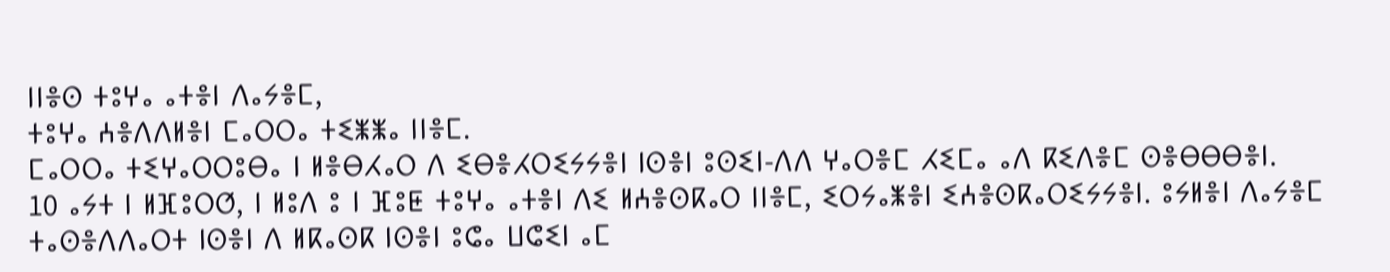ⵏⵏⴻⵙ ⵜⵓⵖⴰ ⴰⵜⴻⵏ ⴷⴰⵢⴻⵎ,
ⵜⵓⵖⴰ ⵄⴻⴷⴷⵍⴻⵏ ⵎⴰⵔⵔⴰ ⵜⵉⵥⵥⴰ ⵏⵏⴻⵎ.
ⵎⴰⵔⵔⴰ ⵜⵉⵖⴰⵔⵔⵓⴱⴰ ⵏ ⵍⴻⴱⵃⴰⵔ ⴷ ⵉⴱⴻⵃⵔⵉⵢⵢⴻⵏ ⵏⵙⴻⵏ ⵓⵙⵉⵏ-ⴷⴷ ⵖⴰⵔⴻⵎ ⵃⵉⵎⴰ ⴰⴷ ⴽⵉⴷⴻⵎ ⵙⴻⴱⴱⴱⴻⵏ.
10 ⴰⵢⵜ ⵏ ⵍⴼⵓⵔⵚ, ⵏ ⵍⵓⴷ ⵓ ⵏ ⴼⵓⵟ ⵜⵓⵖⴰ ⴰⵜⴻⵏ ⴷⵉ ⵍⵄⴻⵙⴽⴰⵔ ⵏⵏⴻⵎ, ⵉⵔⵢⴰⵥⴻⵏ ⵉⵄⴻⵙⴽⴰⵔⵉⵢⵢⴻⵏ. ⵓⵢⵍⴻⵏ ⴷⴰⵢⴻⵎ ⵜⴰⵙⴻⴷⴷⴰⵔⵜ ⵏⵙⴻⵏ ⴷ ⵍⴽⴰⵙⴽ ⵏⵙⴻⵏ ⵓⵛⴰ ⵡⵛⵉⵏ ⴰⵎ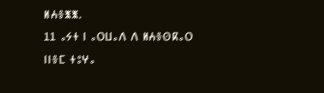ⵍⵄⴻⵥⵥ.
11 ⴰⵢⵜ ⵏ ⴰⵔⵡⴰⴷ ⴷ ⵍⵄⴻⵙⴽⴰⵔ ⵏⵏⴻⵎ ⵜⵓⵖⴰ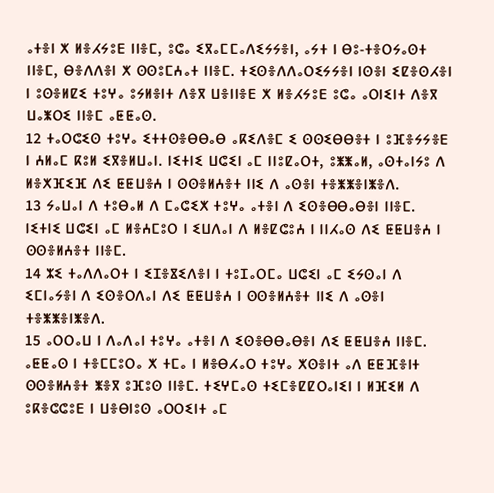ⴰⵜⴻⵏ ⵅ ⵍⴻⵃⵢⵓⴹ ⵏⵏⴻⵎ, ⵓⵛⴰ ⵉⴳⴰⵎⵎⴰⴷⵉⵢⵢⴻⵏ, ⴰⵢⵜ ⵏ ⴱⵓ-ⵜⴻⵔⵢⴰⵙⵜ ⵏⵏⴻⵎ, ⴱⴻⴷⴷⴻⵏ ⵅ ⵙⵙⵓⵎⵄⴰⵜ ⵏⵏⴻⵎ. ⵜⵉⵙⴻⴷⴷⴰⵔⵉⵢⵢⴻⵏ ⵏⵙⴻⵏ ⵉⵇⴻⵙⵃⴻⵏ ⵏ ⵓⵙⴻⵍⵇⵉ ⵜⵓⵖⴰ ⵓⵢⵍⴻⵏⵜ ⴷⴻⴳ ⵡⴻⵏⵏⴻⴹ ⵅ ⵍⴻⵃⵢⵓⴹ ⵓⵛⴰ ⴰⵔⵏⵉⵏⵜ ⴷⴻⴳ ⵡⴰⵥⵔⵉ ⵏⵏⴻⵎ ⴰⵟⵟⴰⵙ.
12 ⵜⴰⵔⵛⵉⵙ ⵜⵓⵖⴰ ⵉⵜⵜⵙⴻⴱⴱⴰⴱ ⴰⴽⵉⴷⴻⵎ ⵉ ⵙⵙⵉⴱⴱⴻⵜ ⵏ ⵓⴼⴻⵢⵢⴻⴹ ⵏ ⵄⵍⴰⵎ ⴽⵓⵍ ⵉⴳⴻⵍⵡⴰⵏ. ⵏⵉⵜⵏⵉ ⵡⵛⵉⵏ ⴰⵎ ⵏⵏⵓⵇⴰⵔⵜ, ⵓⵥⵥⴰⵍ, ⴰⵙⵜⴰⵏⵢⵓ ⴷ ⵍⴻⵅⴼⵉⴼ ⴷⵉ ⵟⵟⵡⴻⵄ ⵏ ⵙⵙⴻⵍⵄⴻⵜ ⵏⵏⵉ ⴷ ⴰⵙⴻⵏ ⵜⴻⵥⵥⴻⵏⵥⴻⴷ.
13 ⵢⴰⵡⴰⵏ ⴷ ⵜⵓⴱⴰⵍ ⴷ ⵎⴰⵛⵉⵅ ⵜⵓⵖⴰ ⴰⵜⴻⵏ ⴷ ⵉⵙⴻⴱⴱⴰⴱⴻⵏ ⵏⵏⴻⵎ. ⵏⵉⵜⵏⵉ ⵡⵛⵉⵏ ⴰⵎ ⵍⴻⵄⵎⵓⵔ ⵏ ⵉⵡⴷⴰⵏ ⴷ ⵍⴻⵇⵛⵓⵄ ⵏ ⵏⵏⵃⴰⵙ ⴷⵉ ⵟⵟⵡⴻⵄ ⵏ ⵙⵙⴻⵍⵄⴻⵜ ⵏⵏⴻⵎ.
14 ⵣⵉ ⵜⴰⴷⴷⴰⵔⵜ ⵏ ⵉⵊⴻⴵⵉⴷⴻⵏ ⵏ ⵜⵓⵊⴰⵔⵎⴰ ⵡⵛⵉⵏ ⴰⵎ ⵉⵢⵙⴰⵏ ⴷ ⵉⵎⵏⴰⵢⴻⵏ ⴷ ⵉⵙⴻⵔⴷⴰⵏ ⴷⵉ ⵟⵟⵡⴻⵄ ⵏ ⵙⵙⴻⵍⵄⴻⵜ ⵏⵏⵉ ⴷ ⴰⵙⴻⵏ ⵜⴻⵥⵥⴻⵏⵥⴻⴷ.
15 ⴰⵔⵔⴰⵡ ⵏ ⴷⴰⴷⴰⵏ ⵜⵓⵖⴰ ⴰⵜⴻⵏ ⴷ ⵉⵙⴻⴱⴱⴰⴱⴻⵏ ⴷⵉ ⵟⵟⵡⴻⵄ ⵏⵏⴻⵎ. ⴰⵟⵟⴰⵙ ⵏ ⵜⴻⵎⵎⵓⵔⴰ ⵅ ⵜⵎⴰ ⵏ ⵍⴻⴱⵃⴰⵔ ⵜⵓⵖⴰ ⵅⵙⴻⵏⵜ ⴰⴷ ⵟⵟⴼⴻⵏⵜ ⵙⵙⴻⵍⵄⴻⵜ ⵥⴻⴳ ⵓⴼⵓⵙ ⵏⵏⴻⵎ. ⵜⵉⵖⵎⴰⵙ ⵜⵉⵎⴻⵇⵇⵔⴰⵏⵉⵏ ⵏ ⵍⴼⵉⵍ ⴷ ⵓⴽⴻⵛⵛⵓⴹ ⵏ ⵡⴻⴱⵏⵓⵙ ⴰⵔⵔⵉⵏⵜ ⴰⵎ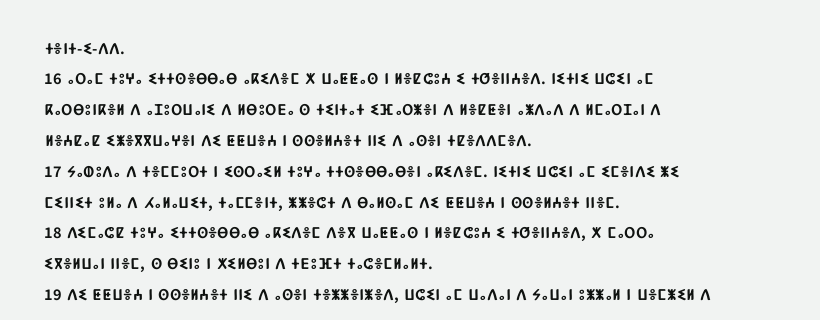ⵜⴻⵏⵜ-ⵉ-ⴷⴷ.
16 ⴰⵔⴰⵎ ⵜⵓⵖⴰ ⵉⵜⵜⵙⴻⴱⴱⴰⴱ ⴰⴽⵉⴷⴻⵎ ⵅ ⵡⴰⵟⵟⴰⵙ ⵏ ⵍⴻⵇⵛⵓⵄ ⵉ ⵜⵚⴻⵏⵏⵄⴻⴷ. ⵏⵉⵜⵏⵉ ⵡⵛⵉⵏ ⴰⵎ ⴽⴰⵔⴱⵓⵏⴽⴻⵍ ⴷ ⴰⵊⵓⵔⵡⴰⵏⵉ ⴷ ⵍⴱⵓⵔⴹⴰ ⵙ ⵜⵉⵏⵜⴰⵜ ⵉⴼⴰⵔⵥⴻⵏ ⴷ ⵍⴻⵇⵟⴻⵏ ⴰⵥⴷⴰⴷ ⴷ ⵍⵎⴰⵔⵊⴰⵏ ⴷ ⵍⴻⵄⵇⴰⵇ ⵉⵥⴻⴳⴳⵡⴰⵖⴻⵏ ⴷⵉ ⵟⵟⵡⴻⵄ ⵏ ⵙⵙⴻⵍⵄⴻⵜ ⵏⵏⵉ ⴷ ⴰⵙⴻⵏ ⵜⵇⴻⴷⴷⵎⴻⴷ.
17 ⵢⴰⵀⵓⴷⴰ ⴷ ⵜⴻⵎⵎⵓⵔⵜ ⵏ ⵉⵙⵔⴰⵉⵍ ⵜⵓⵖⴰ ⵜⵜⵙⴻⴱⴱⴰⴱⴻⵏ ⴰⴽⵉⴷⴻⵎ. ⵏⵉⵜⵏⵉ ⵡⵛⵉⵏ ⴰⵎ ⵉⵎⴻⵏⴷⵉ ⵥⵉ ⵎⵉⵏⵏⵉⵜ ⵓⵍⴰ ⴷ ⵃⴰⵍⴰⵡⵉⵜ, ⵜⴰⵎⵎⴻⵏⵜ, ⵥⵥⴻⵛⵜ ⴷ ⴱⴰⵍⵙⴰⵎ ⴷⵉ ⵟⵟⵡⴻⵄ ⵏ ⵙⵙⴻⵍⵄⴻⵜ ⵏⵏⴻⵎ.
18 ⴷⵉⵎⴰⵛⵇ ⵜⵓⵖⴰ ⵉⵜⵜⵙⴻⴱⴱⴰⴱ ⴰⴽⵉⴷⴻⵎ ⴷⴻⴳ ⵡⴰⵟⵟⴰⵙ ⵏ ⵍⴻⵇⵛⵓⵄ ⵉ ⵜⵚⴻⵏⵏⵄⴻⴷ, ⵅ ⵎⴰⵔⵔⴰ ⵉⴳⴻⵍⵡⴰⵏ ⵏⵏⴻⵎ, ⵙ ⴱⵉⵏⵓ ⵏ ⵅⵉⵍⴱⵓⵏ ⴷ ⵜⴹⵓⴼⵜ ⵜⴰⵛⴻⵎⵍⴰⵍⵜ.
19 ⴷⵉ ⵟⵟⵡⴻⵄ ⵏ ⵙⵙⴻⵍⵄⴻⵜ ⵏⵏⵉ ⴷ ⴰⵙⴻⵏ ⵜⴻⵥⵥⴻⵏⵥⴻⴷ, ⵡⵛⵉⵏ ⴰⵎ ⵡⴰⴷⴰⵏ ⴷ ⵢⴰⵡⴰⵏ ⵓⵥⵥⴰⵍ ⵏ ⵡⴻⵎⵥⵉⵍ ⴷ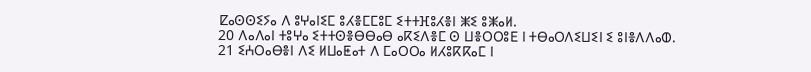ⵇⴰⵙⵙⵉⵢⴰ ⴷ ⵓⵖⴰⵏⵉⵎ ⵓⵃⴻⵎⵎⵓⵎ ⵉⵜⵜⴼⵓⵃⴻⵏ ⵥⵉ ⵓⵥⴰⵍ.
20 ⴷⴰⴷⴰⵏ ⵜⵓⵖⴰ ⵉⵜⵜⵙⴻⴱⴱⴰⴱ ⴰⴽⵉⴷⴻⵎ ⵙ ⵡⴻⵔⵔⵓⴹ ⵏ ⵜⴱⴰⵔⴷⵉⵡⵉⵏ ⵉ ⵓⵏⴻⴷⴷⴰⵀ.
21 ⵉⵄⵔⴰⴱⴻⵏ ⴷⵉ ⵍⵡⴰⵟⴰⵜ ⴷ ⵎⴰⵔⵔⴰ ⵍⵃⵓⴽⴽⴰⵎ ⵏ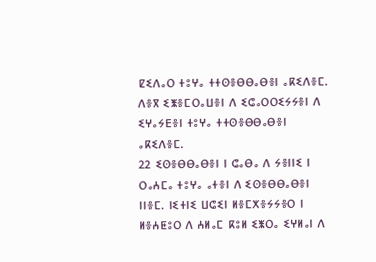ⵇⵉⴷⴰⵔ ⵜⵓⵖⴰ ⵜⵜⵙⴻⴱⴱⴰⴱⴻⵏ ⴰⴽⵉⴷⴻⵎ. ⴷⴻⴳ ⵉⵥⴻⵎⵔⴰⵡⴻⵏ ⴷ ⵉⵛⴰⵔⵔⵉⵢⵢⴻⵏ ⴷ ⵉⵖⴰⵢⴹⴻⵏ ⵜⵓⵖⴰ ⵜⵜⵙⴻⴱⴱⴰⴱⴻⵏ ⴰⴽⵉⴷⴻⵎ.
22 ⵉⵙⴻⴱⴱⴰⴱⴻⵏ ⵏ ⵛⴰⴱⴰ ⴷ ⵢⴻⵏⵏⵉ ⵏ ⵔⴰⵄⵎⴰ ⵜⵓⵖⴰ ⴰⵜⴻⵏ ⴷ ⵉⵙⴻⴱⴱⴰⴱⴻⵏ ⵏⵏⴻⵎ. ⵏⵉⵜⵏⵉ ⵡⵛⵉⵏ ⵍⴻⵎⵅⴻⵢⵢⴻⵔ ⵏ ⵍⴻⵄⵟⵓⵔ ⴷ ⵄⵍⴰⵎ ⴽⵓⵍ ⵉⵥⵔⴰ ⵉⵖⵍⴰⵏ ⴷ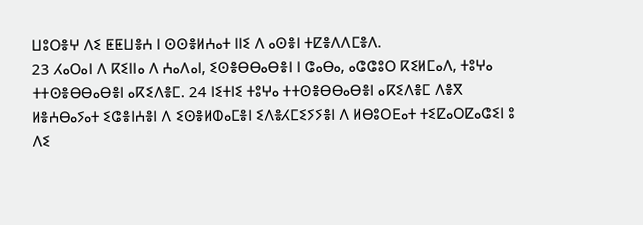ⵡⵓⵔⴻⵖ ⴷⵉ ⵟⵟⵡⴻⵄ ⵏ ⵙⵙⴻⵍⵄⴰⵜ ⵏⵏⵉ ⴷ ⴰⵙⴻⵏ ⵜⵇⴻⴷⴷⵎⴻⴷ.
23 ⵃⴰⵔⴰⵏ ⴷ ⴽⵉⵏⵏⴰ ⴷ ⵄⴰⴷⴰⵏ, ⵉⵙⴻⴱⴱⴰⴱⴻⵏ ⵏ ⵛⴰⴱⴰ, ⴰⵛⵛⵓⵔ ⴽⵉⵍⵎⴰⴷ, ⵜⵓⵖⴰ ⵜⵜⵙⴻⴱⴱⴰⴱⴻⵏ ⴰⴽⵉⴷⴻⵎ. 24 ⵏⵉⵜⵏⵉ ⵜⵓⵖⴰ ⵜⵜⵙⴻⴱⴱⴰⴱⴻⵏ ⴰⴽⵉⴷⴻⵎ ⴷⴻⴳ ⵍⴻⵄⴱⴰⵢⴰⵜ ⵉⵛⴻⵏⵄⴻⵏ ⴷ ⵉⵙⴻⵍⵀⴰⵎⴻⵏ ⵉⴷⴻⵃⵎⵉⵢⵢⴻⵏ ⴷ ⵍⴱⵓⵔⴹⴰⵜ ⵜⵉⵇⴰⵔⵇⴰⵛⵉⵏ ⵓ ⴷⵉ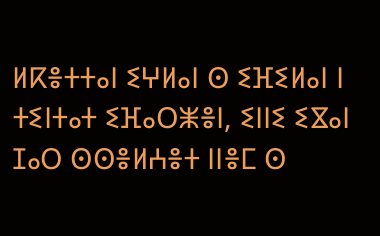ⵍⴽⴻⵜⵜⴰⵏ ⵉⵖⵍⴰⵏ ⵙ ⵉⴼⵉⵍⴰⵏ ⵏ ⵜⵉⵏⵜⴰⵜ ⵉⴼⴰⵔⵥⴻⵏ, ⵉⵏⵏⵉ ⵉⴵⴰⵏ ⵊⴰⵔ ⵙⵙⴻⵍⵄⴻⵜ ⵏⵏⴻⵎ ⵙ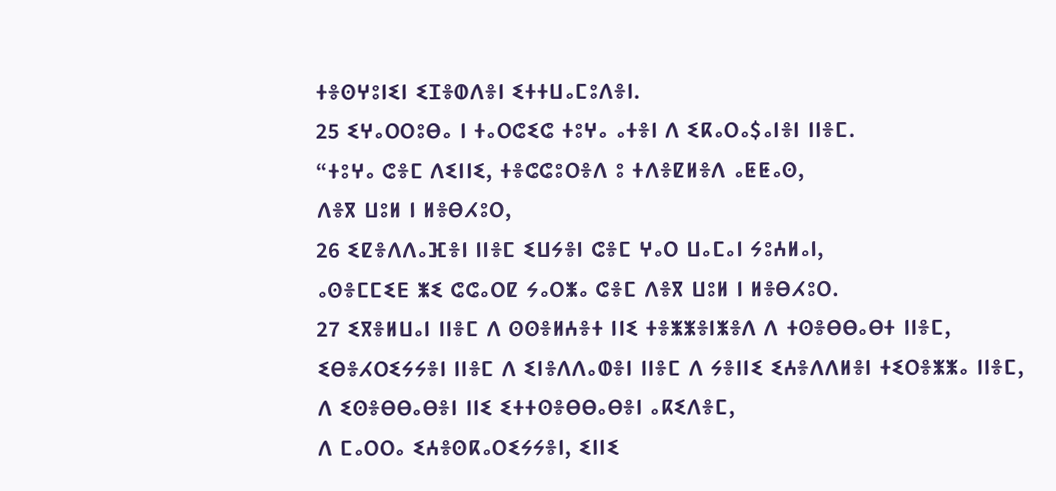ⵜⴻⵙⵖⵓⵏⵉⵏ ⵉⵊⴻⵀⴷⴻⵏ ⵉⵜⵜⵡⴰⵎⵓⴷⴻⵏ.
25 ⵉⵖⴰⵔⵔⵓⴱⴰ ⵏ ⵜⴰⵔⵛⵉⵛ ⵜⵓⵖⴰ ⴰⵜⴻⵏ ⴷ ⵉⴽⴰⵔⴰ$ⴰⵏⴻⵏ ⵏⵏⴻⵎ.
“ⵜⵓⵖⴰ ⵛⴻⵎ ⴷⵉⵏⵏⵉ, ⵜⴻⵛⵛⵓⵔⴻⴷ ⵓ ⵜⴷⴻⵇⵍⴻⴷ ⴰⵟⵟⴰⵙ,
ⴷⴻⴳ ⵡⵓⵍ ⵏ ⵍⴻⴱⵃⵓⵔ,
26 ⵉⵇⴻⴷⴷⴰⴼⴻⵏ ⵏⵏⴻⵎ ⵉⵡⵢⴻⵏ ⵛⴻⵎ ⵖⴰⵔ ⵡⴰⵎⴰⵏ ⵢⵓⵄⵍⴰⵏ,
ⴰⵙⴻⵎⵎⵉⴹ ⵥⵉ ⵛⵛⴰⵔⵇ ⵢⴰⵔⵥⴰ ⵛⴻⵎ ⴷⴻⴳ ⵡⵓⵍ ⵏ ⵍⴻⴱⵃⵓⵔ.
27 ⵉⴳⴻⵍⵡⴰⵏ ⵏⵏⴻⵎ ⴷ ⵙⵙⴻⵍⵄⴻⵜ ⵏⵏⵉ ⵜⴻⵥⵥⴻⵏⵥⴻⴷ ⴷ ⵜⵙⴻⴱⴱⴰⴱⵜ ⵏⵏⴻⵎ,
ⵉⴱⴻⵃⵔⵉⵢⵢⴻⵏ ⵏⵏⴻⵎ ⴷ ⵉⵏⴻⴷⴷⴰⵀⴻⵏ ⵏⵏⴻⵎ ⴷ ⵢⴻⵏⵏⵉ ⵉⵄⴻⴷⴷⵍⴻⵏ ⵜⵉⵔⴻⵥⵥⴰ ⵏⵏⴻⵎ,
ⴷ ⵉⵙⴻⴱⴱⴰⴱⴻⵏ ⵏⵏⵉ ⵉⵜⵜⵙⴻⴱⴱⴰⴱⴻⵏ ⴰⴽⵉⴷⴻⵎ,
ⴷ ⵎⴰⵔⵔⴰ ⵉⵄⴻⵙⴽⴰⵔⵉⵢⵢⴻⵏ, ⵉⵏⵏⵉ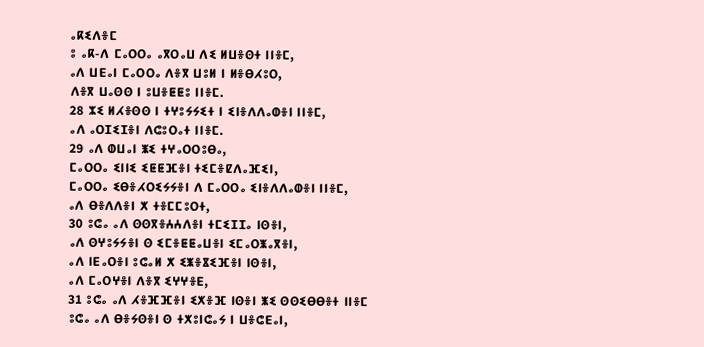ⴰⴽⵉⴷⴻⵎ
ⵓ ⴰⴽ-ⴷ ⵎⴰⵔⵔⴰ ⴰⴳⵔⴰⵡ ⴷⵉ ⵍⵡⴻⵙⵜ ⵏⵏⴻⵎ,
ⴰⴷ ⵡⴹⴰⵏ ⵎⴰⵔⵔⴰ ⴷⴻⴳ ⵡⵓⵍ ⵏ ⵍⴻⴱⵃⵓⵔ,
ⴷⴻⴳ ⵡⴰⵙⵙ ⵏ ⵓⵡⴻⵟⵟⵓ ⵏⵏⴻⵎ.
28 ⵣⵉ ⵍⵃⴻⵙⵙ ⵏ ⵜⵖⵓⵢⵢⵉⵜ ⵏ ⵉⵏⴻⴷⴷⴰⵀⴻⵏ ⵏⵏⴻⵎ,
ⴰⴷ ⴰⵔⵊⵉⵊⴻⵏ ⴷⵛⵓⵔⴰⵜ ⵏⵏⴻⵎ.
29 ⴰⴷ ⵀⵡⴰⵏ ⵥⵉ ⵜⵖⴰⵔⵔⵓⴱⴰ,
ⵎⴰⵔⵔⴰ ⵉⵏⵏⵉ ⵉⵟⵟⴼⴻⵏ ⵜⵉⵎⴻⵇⴷⴰⴼⵉⵏ,
ⵎⴰⵔⵔⴰ ⵉⴱⴻⵃⵔⵉⵢⵢⴻⵏ ⴷ ⵎⴰⵔⵔⴰ ⵉⵏⴻⴷⴷⴰⵀⴻⵏ ⵏⵏⴻⵎ,
ⴰⴷ ⴱⴻⴷⴷⴻⵏ ⵅ ⵜⴻⵎⵎⵓⵔⵜ,
30 ⵓⵛⴰ ⴰⴷ ⵙⵙⴳⴻⵄⵄⴷⴻⵏ ⵜⵎⵉⵊⵊⴰ ⵏⵙⴻⵏ,
ⴰⴷ ⵙⵖⵓⵢⵢⴻⵏ ⵙ ⵉⵎⴻⵟⵟⴰⵡⴻⵏ ⵉⵎⴰⵔⵥⴰⴳⴻⵏ,
ⴰⴷ ⵏⴹⴰⵔⴻⵏ ⵓⵛⴰⵍ ⵅ ⵉⵥⴻⴵⵉⴼⴻⵏ ⵏⵙⴻⵏ,
ⴰⴷ ⵎⴰⵔⵖⴻⵏ ⴷⴻⴳ ⵉⵖⵖⴻⴹ,
31 ⵓⵛⴰ ⴰⴷ ⵃⴻⴼⴼⴻⵏ ⵉⵅⴻⴼ ⵏⵙⴻⵏ ⵥⵉ ⵙⵙⵉⴱⴱⴻⵜ ⵏⵏⴻⵎ
ⵓⵛⴰ ⴰⴷ ⴱⴻⵢⵙⴻⵏ ⵙ ⵜⵅⵓⵏⵛⴰⵢ ⵏ ⵡⴻⵛⴹⴰⵏ,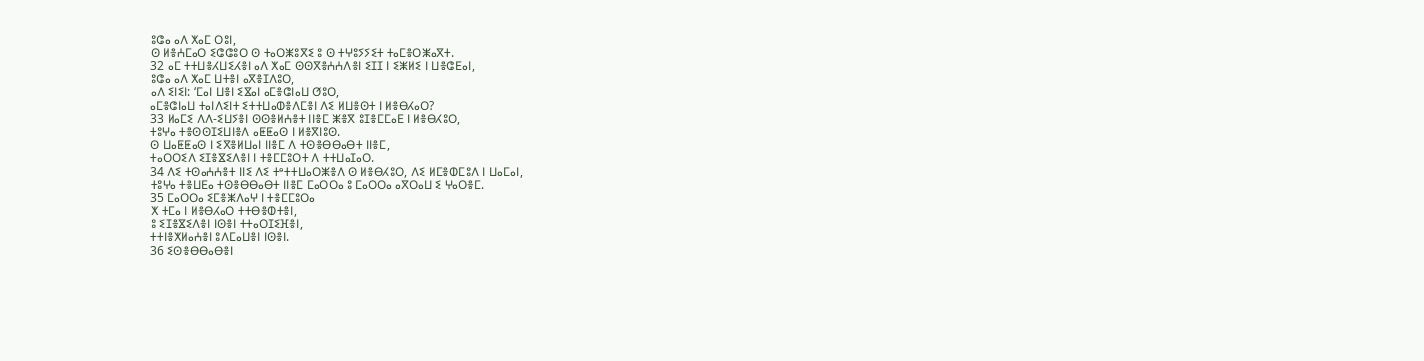ⵓⵛⴰ ⴰⴷ ⵅⴰⵎ ⵔⵓⵏ,
ⵙ ⵍⴻⵄⵎⴰⵔ ⵉⵛⵛⵓⵔ ⵙ ⵜⴰⵔⵥⵓⴳⵉ ⵓ ⵙ ⵜⵖⵓⵢⵢⵉⵜ ⵜⴰⵎⴻⵔⵥⴰⴳⵜ.
32 ⴰⵎ ⵜⵜⵡⴻⵃⵡⵉⵃⴻⵏ ⴰⴷ ⵅⴰⵎ ⵙⵙⴳⴻⵄⵄⴷⴻⵏ ⵉⵊⵊ ⵏ ⵉⵥⵍⵉ ⵏ ⵡⴻⵛⴹⴰⵏ,
ⵓⵛⴰ ⴰⴷ ⵅⴰⵎ ⵡⵜⴻⵏ ⴰⴳⴻⵊⴷⵓⵔ,
ⴰⴷ ⵉⵏⵉⵏ: ‘ⵎⴰⵏ ⵡⴻⵏ ⵉⴵⴰⵏ ⴰⵎⴻⵛⵏⴰⵡ ⵚⵓⵔ,
ⴰⵎⴻⵛⵏⴰⵡ ⵜⴰⵏⴷⵉⵏⵜ ⵉⵜⵜⵡⴰⵀⴻⴷⵎⴻⵏ ⴷⵉ ⵍⵡⴻⵙⵜ ⵏ ⵍⴻⴱⵃⴰⵔ?
33 ⵍⴰⵎⵉ ⴷⴷ-ⵉⵡⵢⴻⵏ ⵙⵙⴻⵍⵄⴻⵜ ⵏⵏⴻⵎ ⵥⴻⴳ ⵓⵊⴻⵎⵎⴰⴹ ⵏ ⵍⴻⴱⵃⵓⵔ,
ⵜⵓⵖⴰ ⵜⴻⵙⵙⵊⵉⵡⵏⴻⴷ ⴰⵟⵟⴰⵙ ⵏ ⵍⴻⴳⵏⵓⵙ.
ⵙ ⵡⴰⵟⵟⴰⵙ ⵏ ⵉⴳⴻⵍⵡⴰⵏ ⵏⵏⴻⵎ ⴷ ⵜⵙⴻⴱⴱⴰⴱⵜ ⵏⵏⴻⵎ,
ⵜⴰⵔⵔⵉⴷ ⵉⵊⴻⴵⵉⴷⴻⵏ ⵏ ⵜⴻⵎⵎⵓⵔⵜ ⴷ ⵜⵜⵡⴰⵊⴰⵔ.
34 ⴷⵉ ⵜⵙⴰⵄⵄⴻⵜ ⵏⵏⵉ ⴷⵉ ⵜᵉⵜⵜⵡⴰⵔⵥⴻⴷ ⵙ ⵍⴻⴱⵃⵓⵔ, ⴷⵉ ⵍⵎⴻⵀⵎⵓⴷ ⵏ ⵡⴰⵎⴰⵏ,
ⵜⵓⵖⴰ ⵜⴻⵡⴹⴰ ⵜⵙⴻⴱⴱⴰⴱⵜ ⵏⵏⴻⵎ ⵎⴰⵔⵔⴰ ⵓ ⵎⴰⵔⵔⴰ ⴰⴳⵔⴰⵡ ⵉ ⵖⴰⵔⴻⵎ.
35 ⵎⴰⵔⵔⴰ ⵉⵎⴻⵥⴷⴰⵖ ⵏ ⵜⴻⵎⵎⵓⵔⴰ
ⵅ ⵜⵎⴰ ⵏ ⵍⴻⴱⵃⴰⵔ ⵜⵜⴱⴻⵀⵜⴻⵏ,
ⵓ ⵉⵊⴻⴵⵉⴷⴻⵏ ⵏⵙⴻⵏ ⵜⵜⴰⵔⵊⵉⴼⴻⵏ,
ⵜⵜⵏⴻⵅⵍⴰⵄⴻⵏ ⵓⴷⵎⴰⵡⴻⵏ ⵏⵙⴻⵏ.
36 ⵉⵙⴻⴱⴱⴰⴱⴻⵏ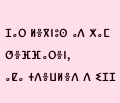ⵊⴰⵔ ⵍⴻⴳⵏⵓⵙ ⴰⴷ ⵅⴰⵎ ⵚⴻⴼⴼⴰⵔⴻⵏ,
ⴰⵇⴰ ⵜⴷⴻⵡⵍⴻⴷ ⴷ ⵉⵊⵊ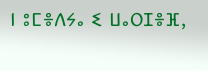ⵏ ⵓⵎⴻⴷⵢⴰ ⵉ ⵡⴰⵔⵊⴻⴼ,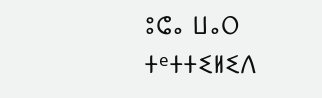ⵓⵛⴰ ⵡⴰⵔ ⵜᵉⵜⵜⵉⵍⵉⴷ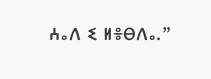ⵄⴰⴷ ⵉ ⵍⴻⴱⴷⴰ.”